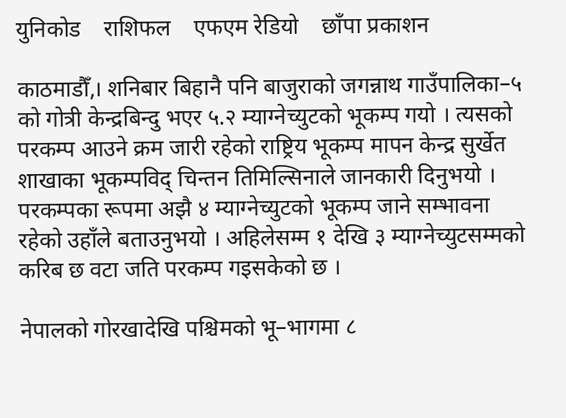युनिकोड    राशिफल    एफएम रेडियो    छाँपा प्रकाशन

काठमाडौँ,। शनिबार बिहानै पनि बाजुराको जगन्नाथ गाउँपालिका–५ को गोत्री केन्द्रबिन्दु भएर ५.२ म्याग्नेच्युटको भूकम्प गयो । त्यसको परकम्प आउने क्रम जारी रहेको राष्ट्रिय भूकम्प मापन केन्द्र सुर्खेत शाखाका भूकम्पविद् चिन्तन तिमिल्सिनाले जानकारी दिनुभयो । परकम्पका रूपमा अझै ४ म्याग्नेच्युटको भूकम्प जाने सम्भावना रहेको उहाँले बताउनुभयो । अहिलेसम्म १ देखि ३ म्याग्नेच्युटसम्मको करिब छ वटा जति परकम्प गइसकेको छ ।

नेपालको गोरखादेखि पश्चिमको भू–भागमा ८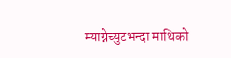म्याग्नेच्युटभन्दा माथिको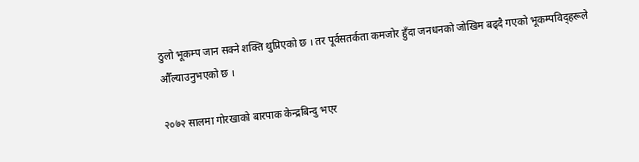ठुलो भूकम्प जान सक्ने शक्ति थुप्रिएको छ । तर पूर्वसतर्कता कमजोर हुँदा जनधनको जोखिम बढ्दै गएको भूकम्पविद्हरूले औँल्याउनुभएको छ ।

२०७२ सालमा गोरखाको बारपाक केन्द्रबिन्दु भएर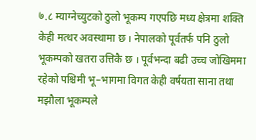७.८ म्याग्नेच्युटको ठुलो भूकम्प गएपछि मध्य क्षेत्रमा शक्ति केही मत्थर अवस्थामा छ । नेपालको पूर्वतर्फ पनि ठुलो भूकम्पको खतरा उत्तिकै छ । पूर्वभन्दा बढी उच्च जोखिममा रहेको पश्चिमी भू–भागमा विगत केही वर्षयता साना तथा मझौला भूकम्पले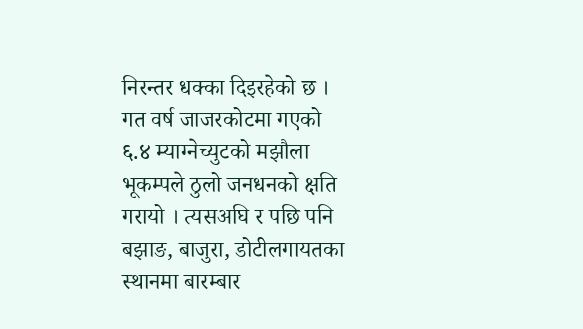निरन्तर धक्का दिइरहेको छ । गत वर्ष जाजरकोटमा गएको ६.४ म्याग्नेच्युटको मझौला भूकम्पले ठुलो जनधनको क्षति गरायो । त्यसअघि र पछि पनि बझाङ, बाजुरा, डोटीलगायतका स्थानमा बारम्बार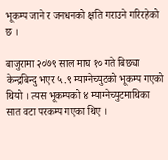भूकम्प जाने र जनधनको क्षति गराउने गरिरहेको छ ।

बाजुरामा २०७९ साल माघ १० गते बिछ्या केन्द्रबिन्दु भएर ५.९ म्याग्नेच्युटको भूकम्प गएको थियो । त्यस भूकम्पको ४ म्याग्नेच्युटमाथिका सात वटा परकम्प गएका थिए ।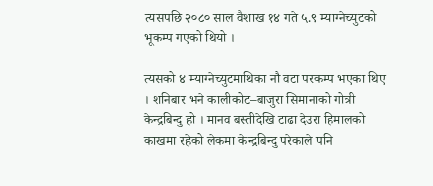त्यसपछि २०८० साल वैशाख १४ गते ५.९ म्याग्नेच्युटको भूकम्प गएको थियो ।

त्यसको ४ म्याग्नेच्युटमाथिका नौ वटा परकम्प भएका थिए । शनिबार भने कालीकोट–बाजुरा सिमानाको गोत्री केन्द्रबिन्दु हो । मानव बस्तीदेखि टाढा देउरा हिमालको काखमा रहेको लेकमा केन्द्रबिन्दु परेकाले पनि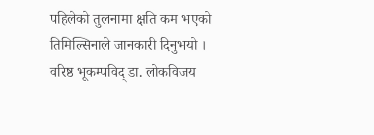पहिलेको तुलनामा क्षति कम भएको तिमिल्सिनाले जानकारी दिनुभयो । वरिष्ठ भूकम्पविद् डा. लोकविजय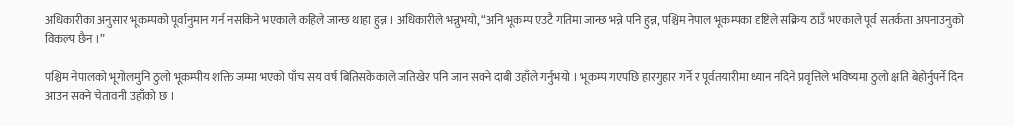अधिकारीका अनुसार भूकम्पको पूर्वानुमान गर्न नसकिने भएकाले कहिले जान्छ थाहा हुन्न । अधिकारीले भन्नुभयो, “अनि भूकम्प एउटै गतिमा जान्छ भन्ने पनि हुन्न, पश्चिम नेपाल भूकम्पका दृष्टिले सक्रिय ठाउँ भएकाले पूर्व सतर्कता अपनाउनुको विकल्प छैन ।”

पश्चिम नेपालको भूगोलमुनि ठुलो भूकम्पीय शक्ति जम्मा भएको पाँच सय वर्ष बितिसकेकाले जतिखेर पनि जान सक्ने दाबी उहाँले गर्नुभयो । भूकम्प गएपछि हारगुहार गर्ने र पूर्वतयारीमा ध्यान नदिने प्रवृत्तिले भविष्यमा ठुलो क्षति बेहोर्नुपर्ने दिन आउन सक्ने चेतावनी उहाँको छ ।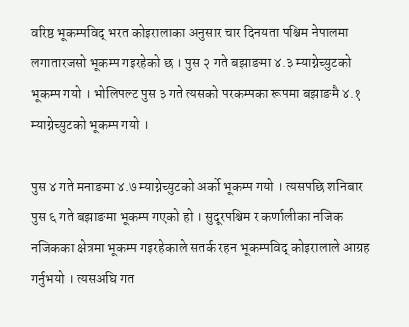वरिष्ठ भूकम्पविद् भरत कोइरालाका अनुसार चार दिनयता पश्चिम नेपालमा लगातारजसो भूकम्प गइरहेको छ । पुस २ गते बझाङमा ४.३ म्याग्नेच्युटको भूकम्प गयो । भोलिपल्ट पुस ३ गते त्यसको परकम्पका रूपमा बझाङमै ४.१ म्याग्नेच्युटको भूकम्प गयो ।

पुस ४ गते मनाङमा ४.७ म्याग्नेच्युटको अर्को भूकम्प गयो । त्यसपछि शनिबार पुस ६ गते बझाङमा भूकम्प गएको हो । सुदूरपश्चिम र कर्णालीका नजिक नजिकका क्षेत्रमा भूकम्प गइरहेकाले सतर्क रहन भूकम्पविद् कोइरालाले आग्रह गर्नुभयो । त्यसअघि गत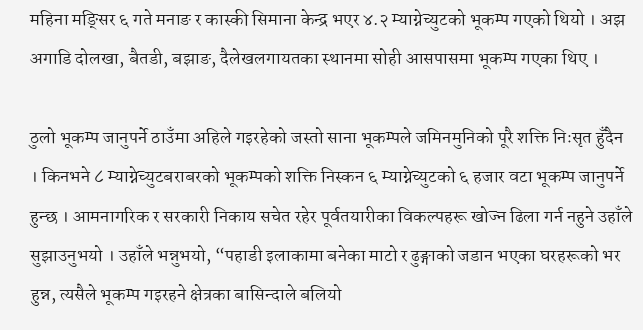महिना मङ्सिर ६ गते मनाङ र कास्की सिमाना केन्द्र भएर ४.२ म्याग्नेच्युटको भूकम्प गएको थियो । अझ अगाडि दोलखा, बैतडी, बझाङ, दैलेखलगायतका स्थानमा सोही आसपासमा भूकम्प गएका थिए ।

ठुलो भूकम्प जानुपर्ने ठाउँमा अहिले गइरहेको जस्तो साना भूकम्पले जमिनमुनिको पूरै शक्ति निःसृत हुँदैन । किनभने ८ म्याग्नेच्युटबराबरको भूकम्पको शक्ति निस्कन ६ म्याग्नेच्युटको ६ हजार वटा भूकम्प जानुपर्ने हुन्छ । आमनागरिक र सरकारी निकाय सचेत रहेर पूर्वतयारीका विकल्पहरू खोज्न ढिला गर्न नहुने उहाँले सुझाउनुभयो । उहाँले भन्नुभयो, “पहाडी इलाकामा बनेका माटो र ढुङ्गाको जडान भएका घरहरूको भर हुन्न, त्यसैले भूकम्प गइरहने क्षेत्रका बासिन्दाले बलियो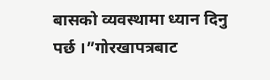बासको व्यवस्थामा ध्यान दिनु पर्छ ।”गोरखापत्रबाट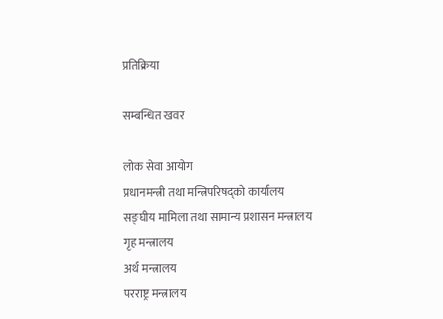प्रतिक्रिया

सम्बन्धित खवर

लोक सेवा आयोग
प्रधानमन्त्री तथा मन्त्रिपरिषद्को कार्यालय
सङ्घीय मामिला तथा सामान्य प्रशासन मन्त्रालय
गृह मन्त्रालय
अर्थ मन्त्रालय
परराष्ट्र मन्त्रालय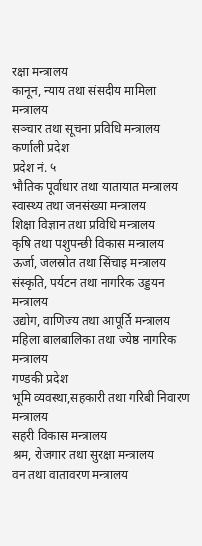रक्षा मन्त्रालय
कानून, न्याय तथा संसदीय मामिला मन्त्रालय
सञ्‍चार तथा सूचना प्रविधि मन्त्रालय
कर्णाली प्रदेश
प्रदेश नं. ५
भौतिक पूर्वाधार तथा यातायात मन्त्रालय
स्वास्थ्य तथा जनसंख्या मन्त्रालय
शिक्षा विज्ञान तथा प्रविधि मन्त्रालय
कृषि तथा पशुपन्छी विकास मन्त्रालय
ऊर्जा, जलस्रोत तथा सिंचाइ मन्त्रालय
संस्कृति, पर्यटन तथा नागरिक उड्डयन मन्त्रालय
उद्योग, वाणिज्य तथा आपूर्ति मन्त्रालय
महिला बालबालिका तथा ज्येष्ठ नागरिक मन्त्रालय
गण्डकी प्रदेश
भूमि व्यवस्था,सहकारी तथा गरिबी निवारण मन्त्रालय
सहरी विकास मन्त्रालय
श्रम, रोजगार तथा सुरक्षा मन्त्रालय
वन तथा वातावरण मन्त्रालय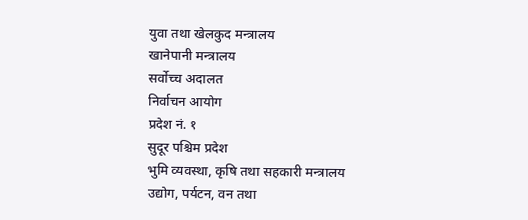युवा तथा खेलकुद मन्त्रालय
खानेपानी मन्त्रालय
सर्वोच्च अदालत
निर्वाचन आयोग
प्रदेश नं. १
सुदूर पश्चिम प्रदेश
भुमि व्यवस्था, कृषि तथा सहकारी मन्त्रालय
उद्योग, पर्यटन, वन तथा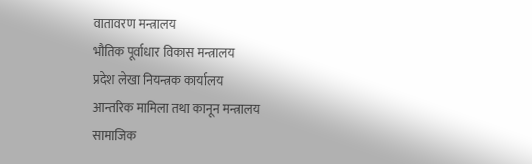वातावरण मन्त्रालय
भौतिक पूर्वाधार विकास मन्त्रालय
प्रदेश लेखा नियन्त्रक कार्यालय
आन्तरिक मामिला तथा कानून मन्त्रालय
सामाजिक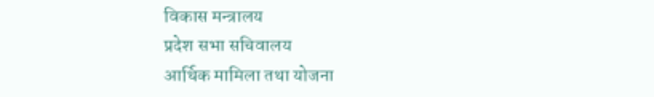विकास मन्त्रालय
प्रदेश सभा सचिवालय
आर्थिक मामिला तथा योजना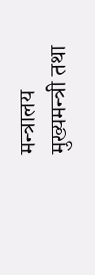मन्त्रालय
मुख्यमन्त्री तथा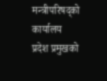मन्त्रीपरिषद्को कार्यालय
प्रदेश प्रमुखको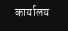कार्यालय